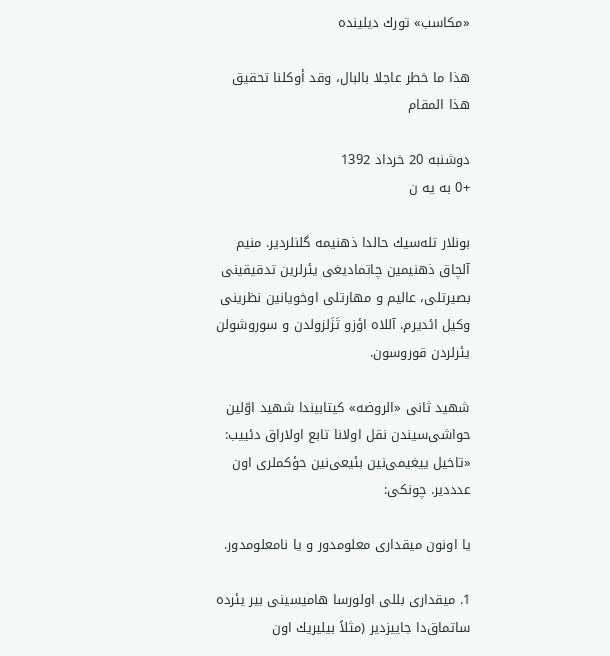«مكاسب» تورك دیلینده

هذا ما خطر عاجلا بالبال، وقد أوكلنا تحقیق هذا المقام

دوشنبه 20 خرداد 1392
+0 به یه ن

بونلار تله‌سیك حالدا ذهنیمه گلنلردیر. منیم آلچاق ذهنیمین چاتمادیغی یئرلرین تدقیقینی بصیرتلی، عالیم و مهارتلی اوخویانین نظرینی وكیل ائدیرم. آللاه اؤزو تَزَلزولدن و سوروشولن یئرلردن قوروسون.

شهید ثانی «الروضه» كیتابیندا شهید اوّلین حواشی‌سیندن نقل اولانا تابع اولاراق دئییب: «تاخیل ییغیمی‌نین بئیعی‌نین حؤكملری اون عدددیر. چونكی:

یا اونون میقداری معلومدور و یا نامعلومدور.

1. میقداری بللی اولورسا هامیسینی بیر یئرده ساتماق‌دا جاییزدیر (مثلاً بیلیریك اون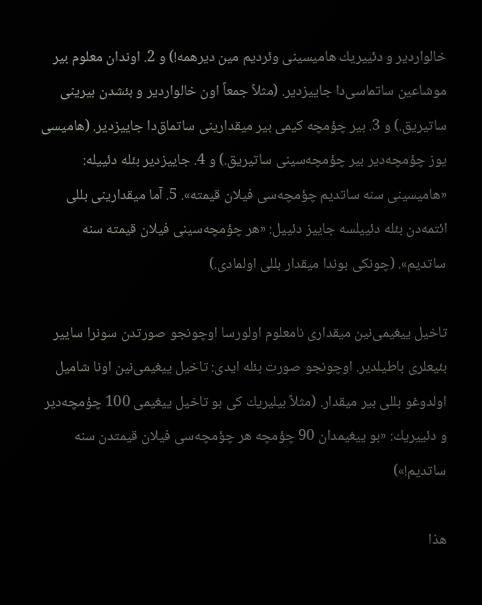خالواردیر و دئییریك هامیسینی وئردیم مین دیرهمه!) و 2. اوندان معلوم بیر موشاعین ساتماسی‌دا جاییزدیر. (مثلاً جمعاً اون خالواردیر و بئشدن بیرینی ساتیریق.) و 3. بیر چؤمچه كیمی بیر میقدارینی ساتماق‌دا جاییزدیر. (هامیسی یوز چؤمچه‌دیر بیر چؤمچه‌سینی ساتیریق.) و 4. جاییزدیر بئله دئییله: «هامیسینی سنه ساتدیم چؤمچه‌سی فیلان قیمته». 5. آما میقدارینی بللی ائتمه‌دن بئله دئییلسه جاییز دئییل: «هر چؤمچه‌سینی فیلان قیمته سنه ساتدیم». (چونكی بوندا میقدار بللی اولمادی.)

تاخیل ییغیمی‌نین میقداری نامعلوم اولورسا اوچونجو صورتدن سونرا ساییر بئیعلری باطیلدیر. اوچونجو صورت بئله ایدی: تاخیل ییغیمی‌نین اونا شامیل اولدوغو بللی بیر میقدار. (مثلاً بیلیریك كی بو تاخیل ییغیمی 100 چؤمچه‌دیر و دئییریك: «بو ییغیمدان 90 چؤمچه هر چؤمچه‌‌سی فیلان قیمتدن سنه ساتدیم!»)

هذا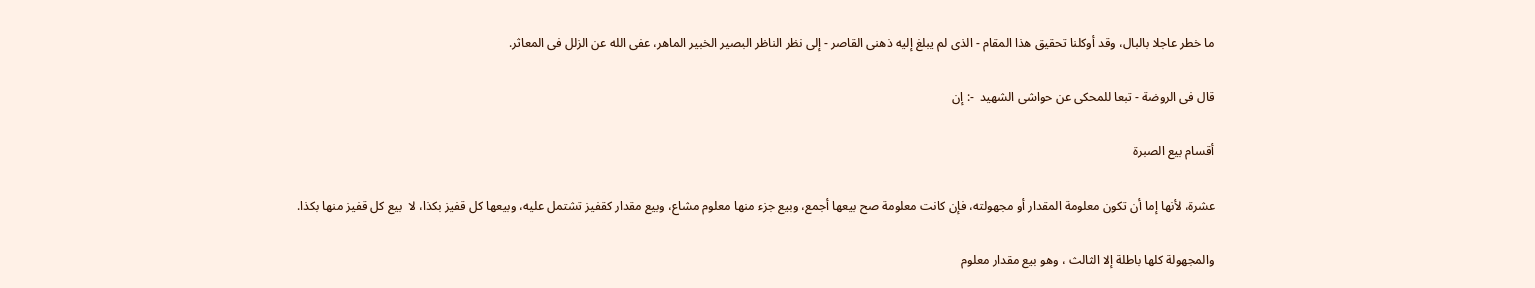ما خطر عاجلا بالبال، وقد أوكلنا تحقیق هذا المقام - الذی لم یبلغ إلیه ذهنی القاصر - إلى نظر الناظر البصیر الخبیر الماهر، عفى الله عن الزلل فی المعاثر.

قال فی الروضة - تبعا للمحكی عن حواشی الشهید  -: إن

أقسام بیع الصبرة

عشرة، لأنها إما أن تكون معلومة المقدار أو مجهولته، فإن كانت معلومة صح بیعها أجمع، وبیع جزء منها معلوم مشاع، وبیع مقدار كقفیز تشتمل علیه، وبیعها كل قفیز بكذا، لا  بیع كل قفیز منها بكذا.

والمجهولة كلها باطلة إلا الثالث ، وهو بیع مقدار معلوم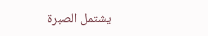یشتمل الصبرة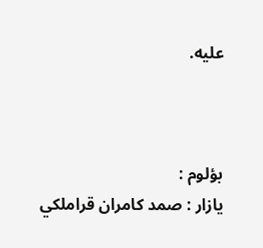علیه.



بؤلوم :
یازار : صمد كامران قراملكي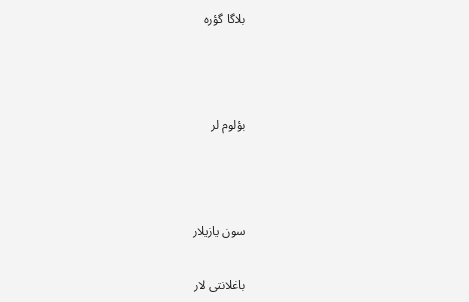بلاگا گؤره



بؤلوم لر



سون یازیلار

باغلانتی لار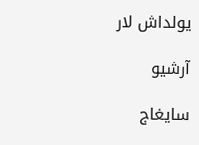یولداش لار

آرشیو

سایغاج